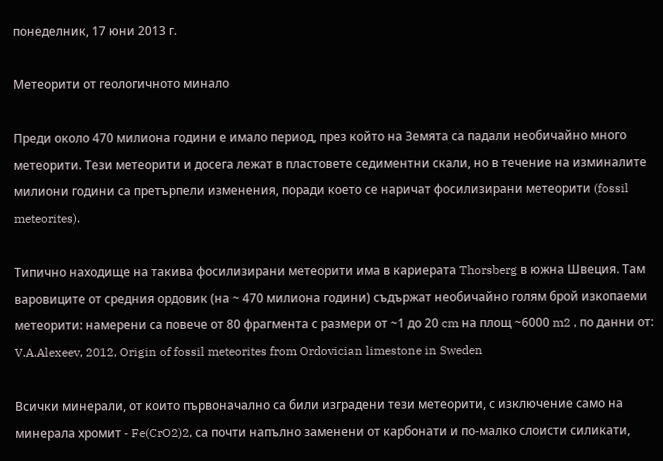понеделник, 17 юни 2013 г.

Метеорити от геологичното минало

Преди около 470 милиона години е имало период, през който на Земята са падали необичайно много метеорити. Тези метеорити и досега лежат в пластовете седиментни скали, но в течение на изминалите милиони години са претърпели изменения, поради което се наричат фосилизирани метеорити (fossil meteorites).

Типично находище на такива фосилизирани метеорити има в кариерата Thorsberg в южна Швеция. Там варовиците от средния ордовик (на ~ 470 милиона години) съдържат необичайно голям брой изкопаеми метеорити: намерени са повече от 80 фрагмента с размери от ~1 до 20 cm на площ ~6000 m2 , по данни от:
V.A.Alexeev, 2012, Origin of fossil meteorites from Ordovician limestone in Sweden

Всички минерали, от които първоначално са били изградени тези метеорити, с изключение само на минерала хромит - Fe(CrO2)2, са почти напълно заменени от карбонати и по-малко слоисти силикати,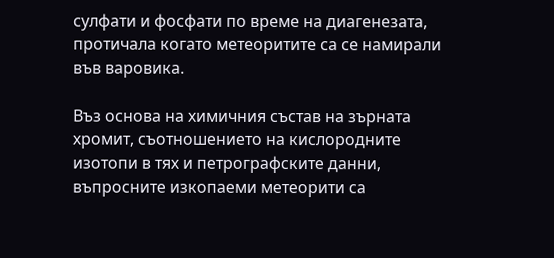сулфати и фосфати по време на диагенезата, протичала когато метеоритите са се намирали във варовика.

Въз основа на химичния състав на зърната хромит, съотношението на кислородните изотопи в тях и петрографските данни, въпросните изкопаеми метеорити са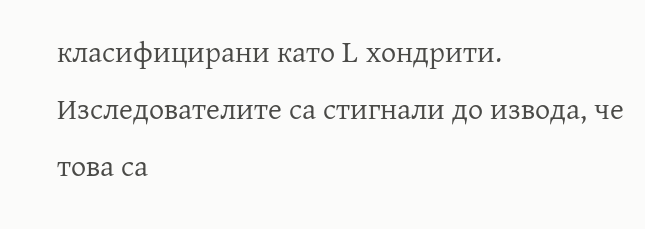класифицирани като L хондрити. Изследователите са стигнали до извода, че това са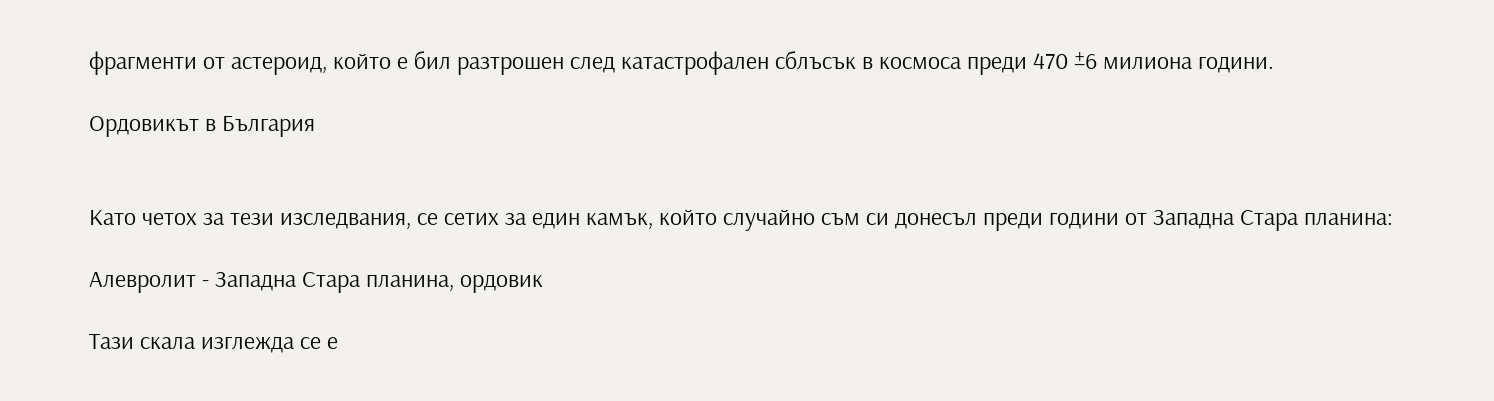фрагменти от астероид, който е бил разтрошен след катастрофален сблъсък в космоса преди 470 ±6 милиона години.

Ордовикът в България


Като четох за тези изследвания, се сетих за един камък, който случайно съм си донесъл преди години от Западна Стара планина:

Алевролит - Западна Стара планина, ордовик

Тази скала изглежда се е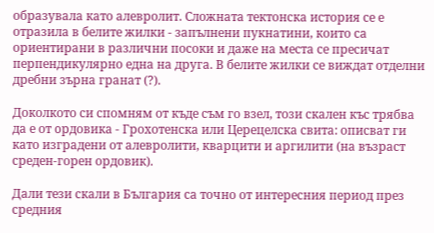образувала като алевролит. Сложната тектонска история се е отразила в белите жилки - запълнени пукнатини, които са ориентирани в различни посоки и даже на места се пресичат перпендикулярно една на друга. В белите жилки се виждат отделни дребни зърна гранат (?).

Доколкото си спомням от къде съм го взел, този скален къс трябва да е от oрдовика - Грохотенска или Церецелска свита: описват ги като изградени от алевролити, кварцити и аргилити (на възраст среден-горен ордовик).

Дали тези скали в България са точно от интересния период през средния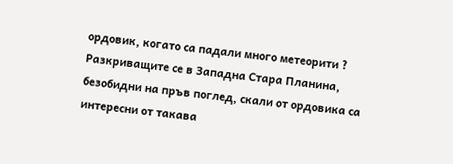ордовик, когато са падали много метеорити ?
Разкриващите се в Западна Стара Планина, безобидни на пръв поглед, скали от ордовика са интересни от такава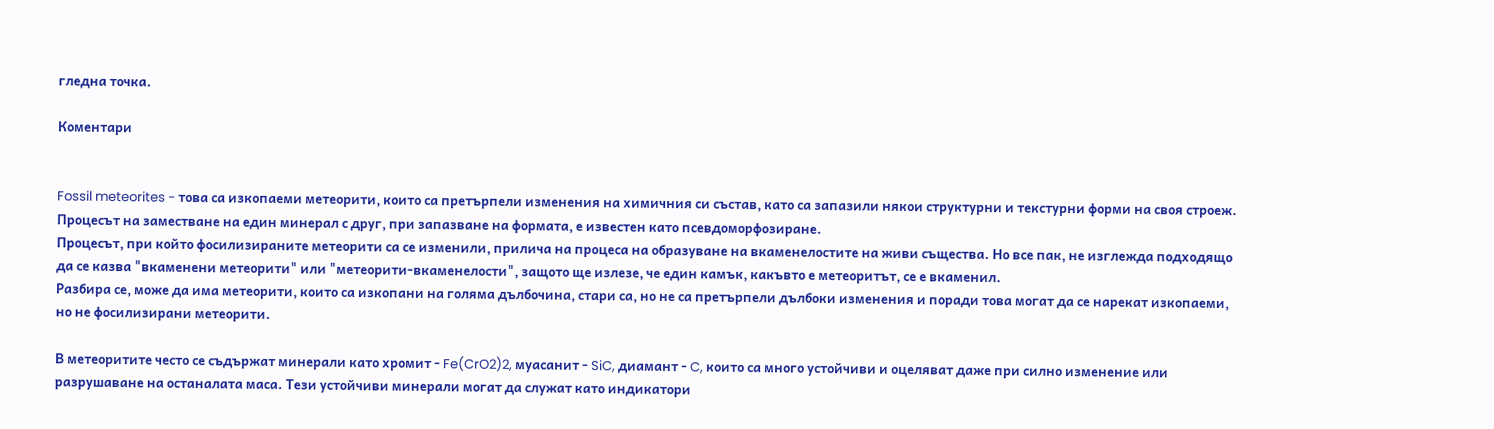гледна точка.

Коментари


Fossil meteorites - това са изкопаеми метеорити, които са претърпели изменения на химичния си състав, като са запазили някои структурни и текстурни форми на своя строеж.
Процесът на заместване на един минерал с друг, при запазване на формата, е известен като псевдоморфозиране.
Процесът, при който фосилизираните метеорити са се изменили, прилича на процеса на образуване на вкаменелостите на живи същества. Но все пак, не изглежда подходящо да се казва "вкаменени метеорити" или "метеорити-вкаменелости", защото ще излезе, че един камък, какъвто е метеоритът, се е вкаменил.
Разбира се, може да има метеорити, които са изкопани на голяма дълбочина, стари са, но не са претърпели дълбоки изменения и поради това могат да се нарекат изкопаеми, но не фосилизирани метеорити.

В метеоритите често се съдържат минерали като хромит - Fe(CrO2)2, муасанит - SiC, диамант - C, които са много устойчиви и оцеляват даже при силно изменение или разрушаване на останалата маса. Тези устойчиви минерали могат да служат като индикатори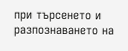при търсенето и разпознаването на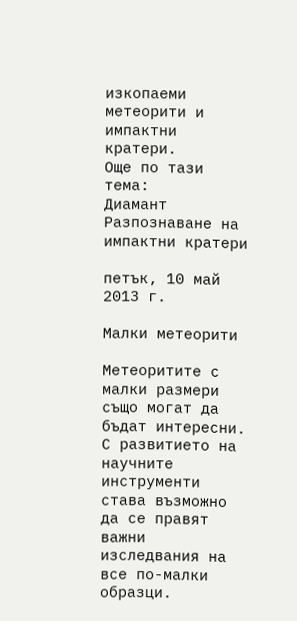изкопаеми метеорити и импактни кратери.
Още по тази тема:
Диамант
Разпознаване на импактни кратери

петък, 10 май 2013 г.

Малки метеорити

Метеоритите с малки размери също могат да бъдат интересни. С развитието на научните инструменти става възможно да се правят важни изследвания на все по-малки образци.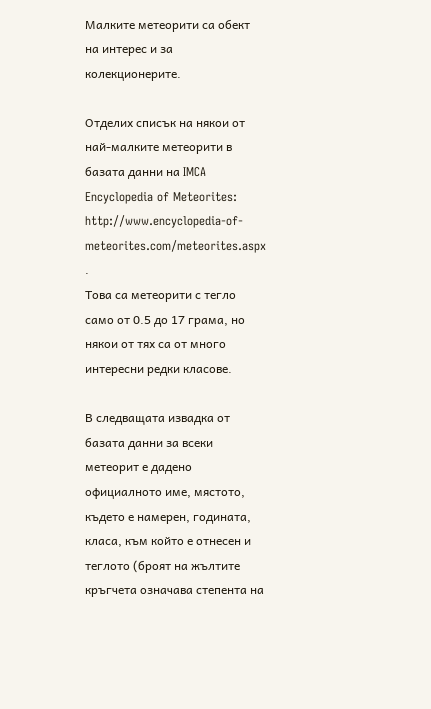Малките метеорити са обект на интерес и за колекционерите.

Отделих списък на някои от най-малките метеорити в базата данни на IMCA Encyclopedia of Meteorites:
http://www.encyclopedia-of-meteorites.com/meteorites.aspx .
Това са метеорити с тегло само от 0.5 до 17 грама, но някои от тях са от много интересни редки класове.

В следващата извадка от базата данни за всеки метеорит е дадено официалното име, мястото, където е намерен, годината, класа, към който е отнесен и теглото (броят на жълтите кръгчета означава степента на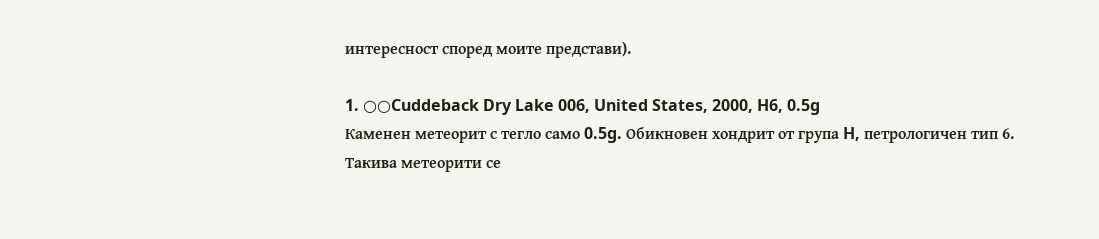интересност според моите представи).

1. ○○Cuddeback Dry Lake 006, United States, 2000, H6, 0.5g
Каменен метеорит с тегло само 0.5g. Обикновен хондрит от група H, петрологичен тип 6. Такива метеорити се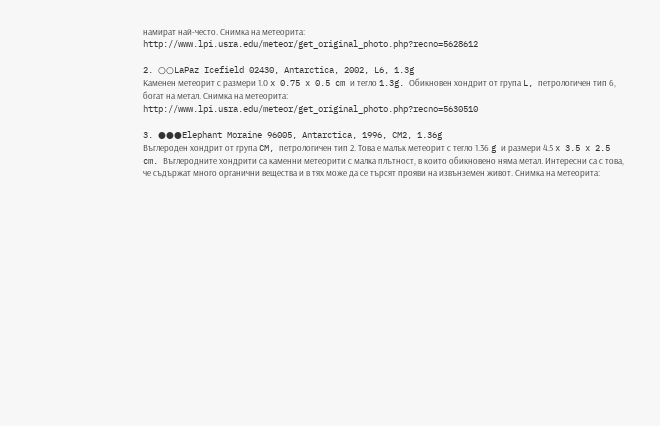намират най-често. Снимка на метеорита:
http://www.lpi.usra.edu/meteor/get_original_photo.php?recno=5628612

2. ○○LaPaz Icefield 02430, Antarctica, 2002, L6, 1.3g
Каменен метеорит с размери 1.0 x 0.75 x 0.5 cm и тегло 1.3g. Обикновен хондрит от група L, петрологичен тип 6, богат на метал. Снимка на метеорита:
http://www.lpi.usra.edu/meteor/get_original_photo.php?recno=5630510

3. ●●●Elephant Moraine 96005, Antarctica, 1996, CM2, 1.36g
Въглероден хондрит от група CM, петрологичен тип 2. Това е малък метеорит с тегло 1.36 g и размери 4.5 x 3.5 x 2.5 cm. Въглеродните хондрити са каменни метеорити с малка плътност, в които обикновено няма метал. Интересни са с това, че съдържат много органични вещества и в тях може да се търсят прояви на извънземен живот. Снимка на метеорита: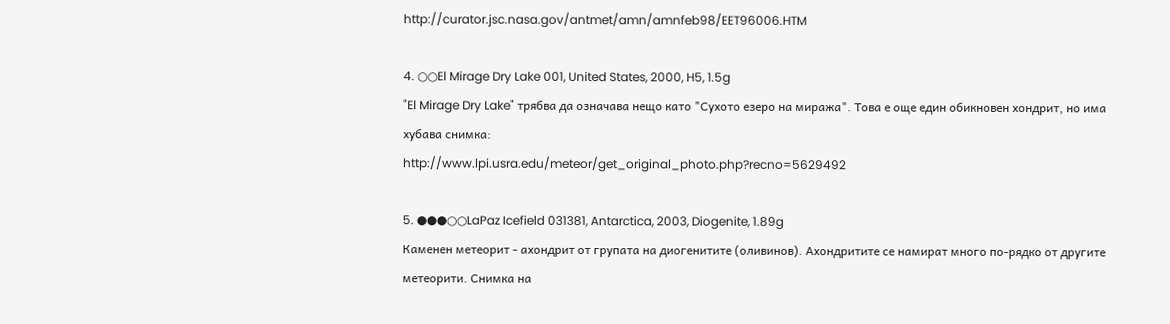http://curator.jsc.nasa.gov/antmet/amn/amnfeb98/EET96006.HTM

4. ○○El Mirage Dry Lake 001, United States, 2000, H5, 1.5g
"El Mirage Dry Lake" трябва да означава нещо като "Сухото езеро на миража". Това е още един обикновен хондрит, но има хубава снимка:
http://www.lpi.usra.edu/meteor/get_original_photo.php?recno=5629492

5. ●●●○○LaPaz Icefield 031381, Antarctica, 2003, Diogenite, 1.89g
Каменен метеорит - ахондрит от групата на диогенитите (оливинов). Ахондритите се намират много по-рядко от другите метеорити. Снимка на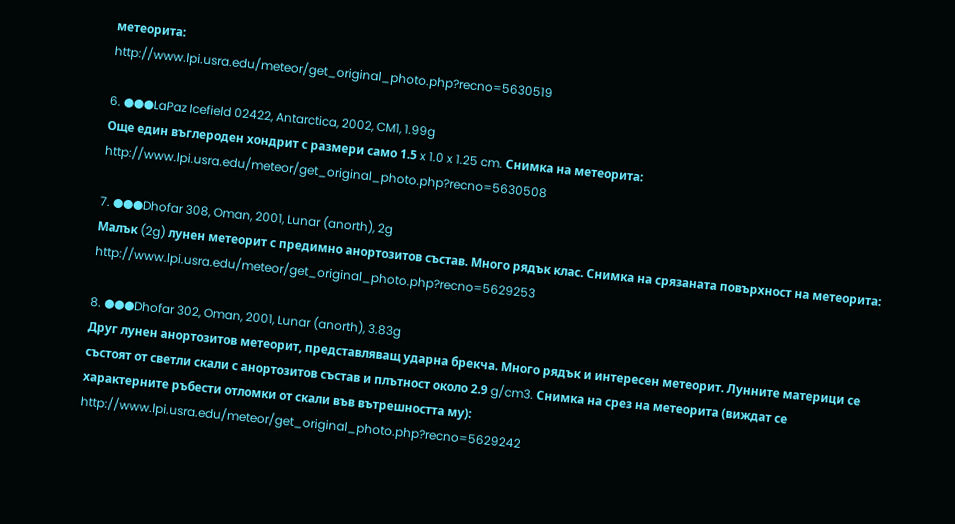метеорита:
http://www.lpi.usra.edu/meteor/get_original_photo.php?recno=5630519

6. ●●●LaPaz Icefield 02422, Antarctica, 2002, CM1, 1.99g
Още един въглероден хондрит с размери само 1.5 x 1.0 x 1.25 cm. Снимка на метеорита:
http://www.lpi.usra.edu/meteor/get_original_photo.php?recno=5630508

7. ●●●Dhofar 308, Oman, 2001, Lunar (anorth), 2g
Малък (2g) лунен метеорит с предимно анортозитов състав. Много рядък клас. Снимка на срязаната повърхност на метеорита:
http://www.lpi.usra.edu/meteor/get_original_photo.php?recno=5629253

8. ●●●Dhofar 302, Oman, 2001, Lunar (anorth), 3.83g
Друг лунен анортозитов метеорит, представляващ ударна брекча. Много рядък и интересен метеорит. Лунните материци се състоят от светли скали с анортозитов състав и плътност около 2.9 g/cm3. Снимка на срез на метеорита (виждат се характерните ръбести отломки от скали във вътрешността му):
http://www.lpi.usra.edu/meteor/get_original_photo.php?recno=5629242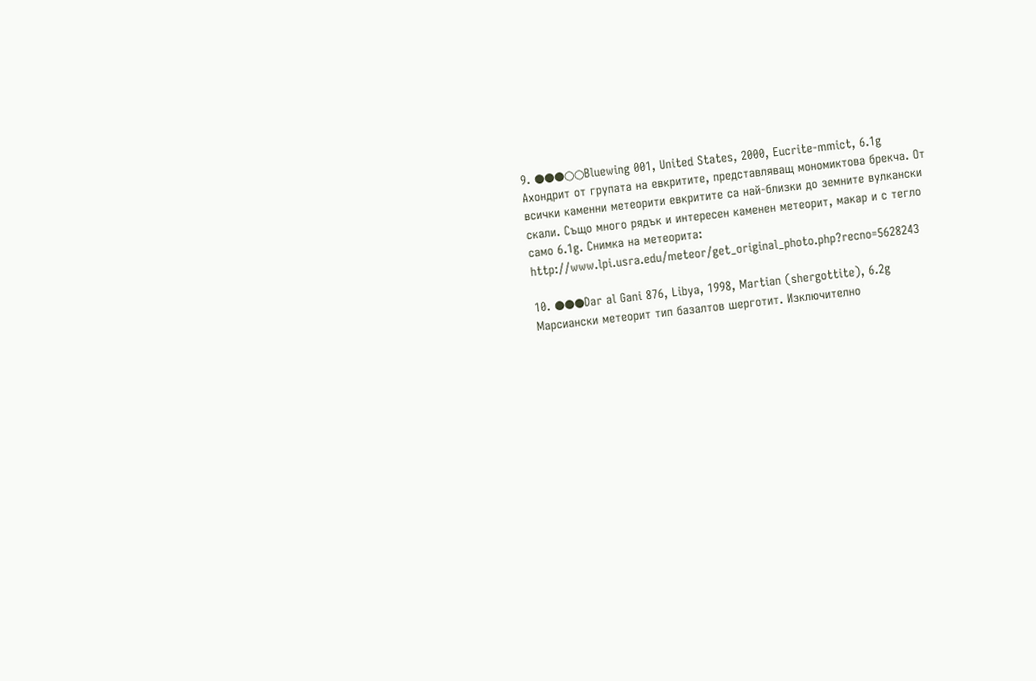9. ●●●○○Bluewing 001, United States, 2000, Eucrite-mmict, 6.1g
Ахондрит от групата на евкритите, представляващ мономиктова брекча. От всички каменни метеорити евкритите са най-близки до земните вулкански скали. Също много рядък и интересен каменен метеорит, макар и с тегло само 6.1g. Снимка на метеорита:
http://www.lpi.usra.edu/meteor/get_original_photo.php?recno=5628243

10. ●●●Dar al Gani 876, Libya, 1998, Martian (shergottite), 6.2g
Марсиански метеорит тип базалтов шерготит. Изключително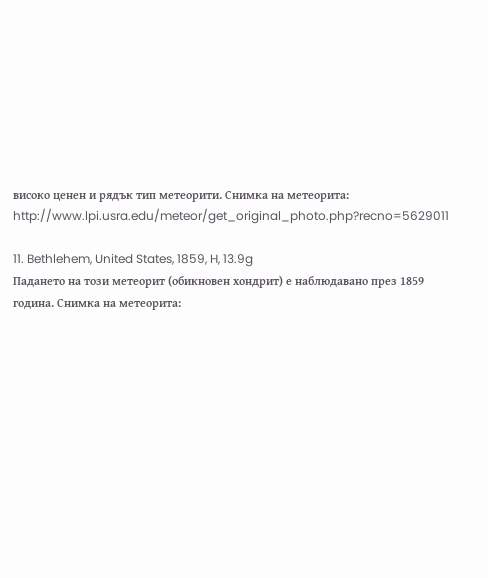високо ценен и рядък тип метеорити. Снимка на метеорита:
http://www.lpi.usra.edu/meteor/get_original_photo.php?recno=5629011

11. Bethlehem, United States, 1859, H, 13.9g
Падането на този метеорит (обикновен хондрит) е наблюдавано през 1859 година. Снимка на метеорита: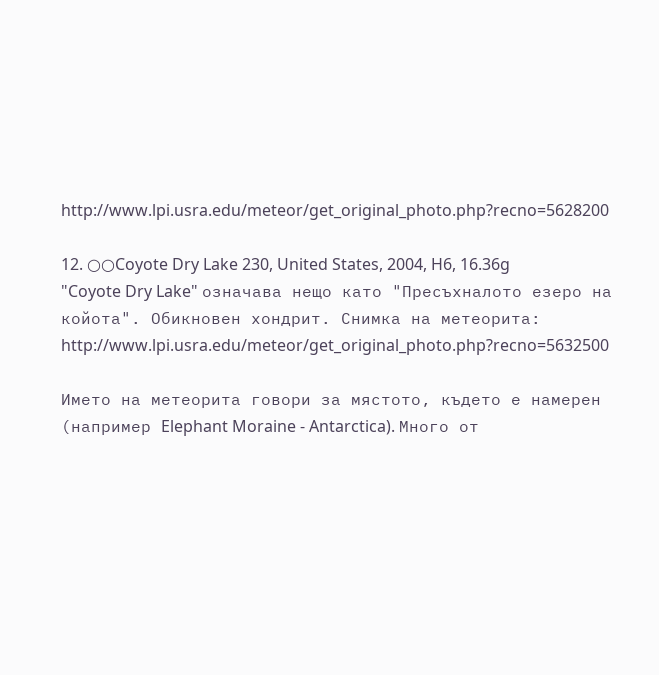http://www.lpi.usra.edu/meteor/get_original_photo.php?recno=5628200

12. ○○Coyote Dry Lake 230, United States, 2004, H6, 16.36g
"Coyote Dry Lake" означава нещо като "Пресъхналото езеро на койота". Обикновен хондрит. Снимка на метеорита:
http://www.lpi.usra.edu/meteor/get_original_photo.php?recno=5632500

Името на метеорита говори за мястото, където е намерен (например Elephant Moraine - Antarctica). Много от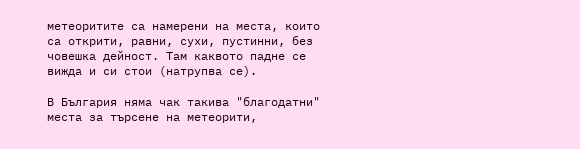метеоритите са намерени на места, които са открити, равни, сухи, пустинни, без човешка дейност. Там каквото падне се вижда и си стои (натрупва се).

В България няма чак такива "благодатни" места за търсене на метеорити,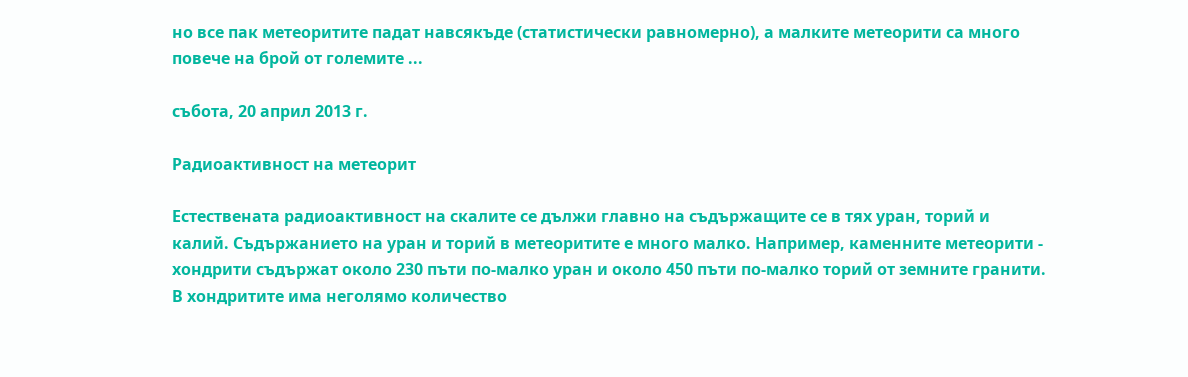но все пак метеоритите падат навсякъде (статистически равномерно), а малките метеорити са много повече на брой от големите ...

събота, 20 април 2013 г.

Радиоактивност на метеорит

Естествената радиоактивност на скалите се дължи главно на съдържащите се в тях уран, торий и калий. Съдържанието на уран и торий в метеоритите е много малко. Например, каменните метеорити - хондрити съдържат около 230 пъти по-малко уран и около 450 пъти по-малко торий от земните гранити.
В хондритите има неголямо количество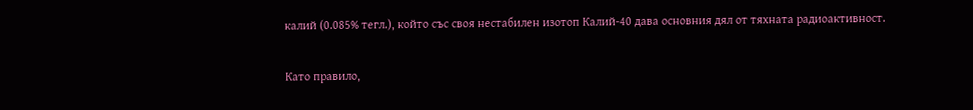калий (0.085% тегл.), който със своя нестабилен изотоп Калий-40 дава основния дял от тяхната радиоактивност.

Като правило,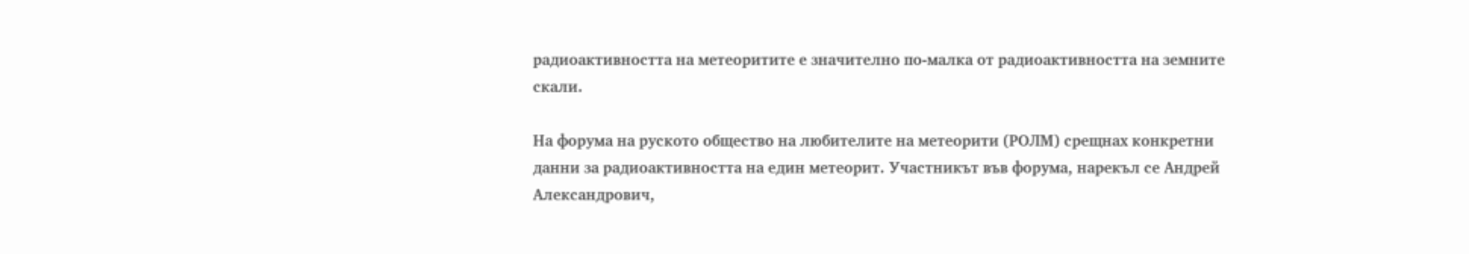радиоактивността на метеоритите е значително по-малка от радиоактивността на земните скали.

На форума на руското общество на любителите на метеорити (РОЛМ) срещнах конкретни данни за радиоактивността на един метеорит. Участникът във форума, нарекъл се Андрей Александрович,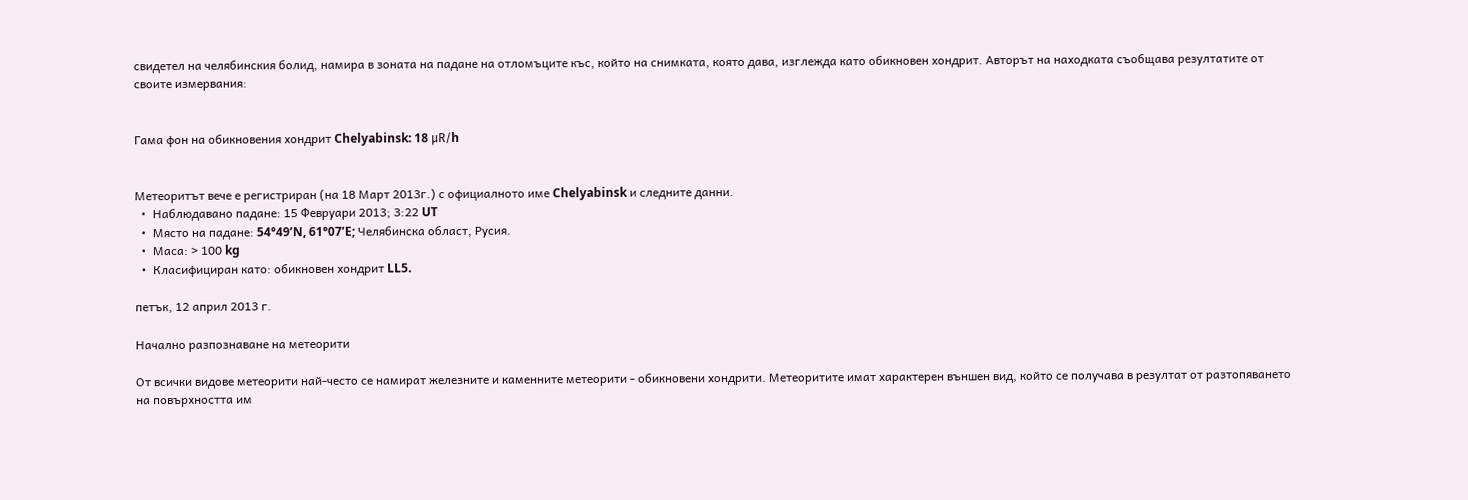свидетел на челябинския болид, намира в зоната на падане на отломъците къс, който на снимката, която дава, изглежда като обикновен хондрит. Авторът на находката съобщава резултатите от своите измервания:


Гама фон на обикновения хондрит Chelyabinsk: 18 μR/h


Метеоритът вече е регистриран (на 18 Март 2013г.) с официалното име Chelyabinsk и следните данни.
  •  Наблюдавано падане: 15 Февруари 2013; 3:22 UT
  •  Място на падане: 54°49’N, 61°07’E; Челябинска област, Русия.
  •  Маса: > 100 kg
  •  Класифициран като: обикновен хондрит LL5.

петък, 12 април 2013 г.

Начално разпознаване на метеорити

От всички видове метеорити най-често се намират железните и каменните метеорити - обикновени хондрити. Метеоритите имат характерен външен вид, който се получава в резултат от разтопяването на повърхността им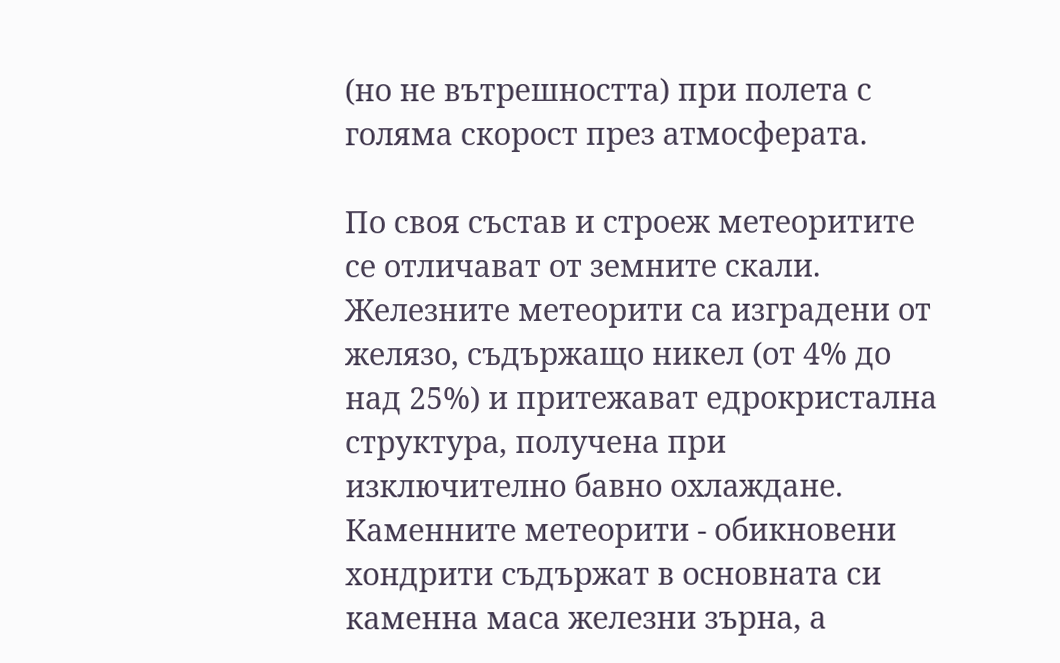(но не вътрешността) при полета с голяма скорост през атмосферата.

По своя състав и строеж метеоритите се отличават от земните скали.
Железните метеорити са изградени от желязо, съдържащо никел (от 4% до над 25%) и притежават едрокристална структура, получена при изключително бавно охлаждане.
Каменните метеорити - обикновени хондрити съдържат в основната си каменна маса железни зърна, а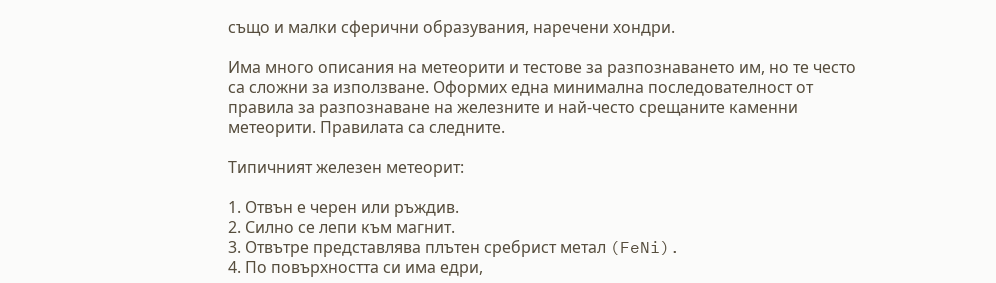също и малки сферични образувания, наречени хондри.

Има много описания на метеорити и тестове за разпознаването им, но те често са сложни за използване. Оформих една минимална последователност от правила за разпознаване на железните и най-често срещаните каменни метеорити. Правилата са следните.

Типичният железен метеорит:

1. Отвън е черен или ръждив.
2. Силно се лепи към магнит.
3. Отвътре представлява плътен сребрист метал (FeNi).
4. По повърхността си има едри,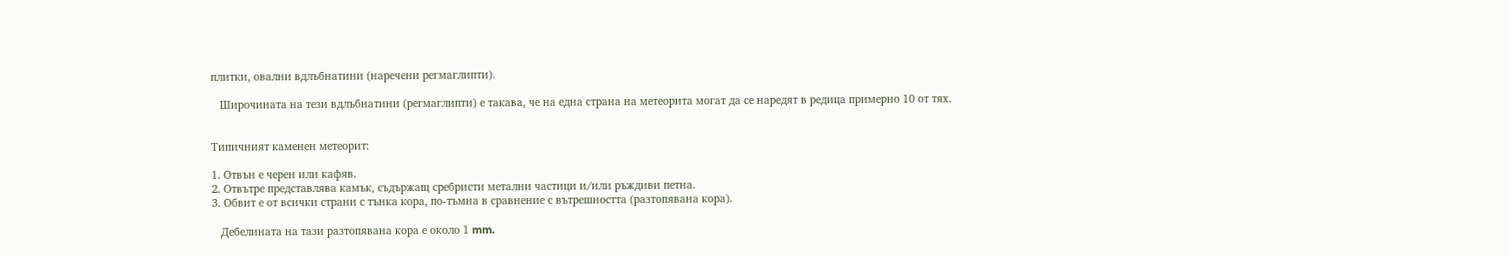плитки, овални вдлъбнатини (наречени регмаглипти).

   Широчината на тези вдлъбнатини (регмаглипти) е такава, че на една страна на метеорита могат да се наредят в редица примерно 10 от тях.


Типичният каменен метеорит:

1. Отвън е черен или кафяв.
2. Отвътре представлява камък, съдържащ сребристи метални частици и/или ръждиви петна.
3. Обвит е от всички страни с тънка кора, по-тъмна в сравнение с вътрешността (разтопявана кора).

   Дебелината на тази разтопявана кора е около 1 mm.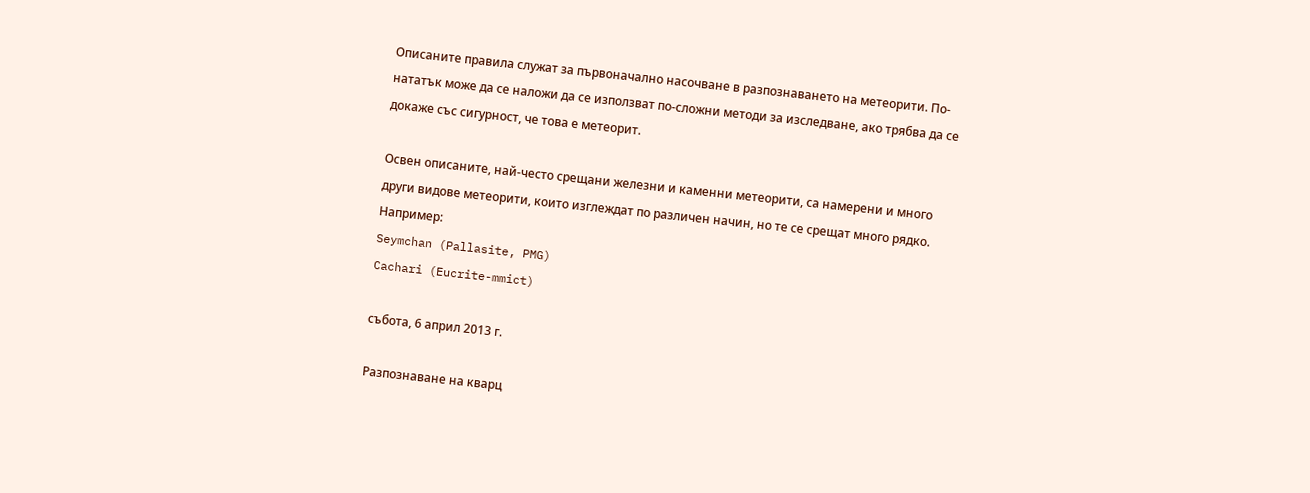Описаните правила служат за първоначално насочване в разпознаването на метеорити. По-нататък може да се наложи да се използват по-сложни методи за изследване, ако трябва да се докаже със сигурност, че това е метеорит.

Освен описаните, най-често срещани железни и каменни метеорити, са намерени и много други видове метеорити, които изглеждат по различен начин, но те се срещат много рядко.
Например:
Seymchan (Pallasite, PMG)
Cachari (Eucrite-mmict)

събота, 6 април 2013 г.

Разпознаване на кварц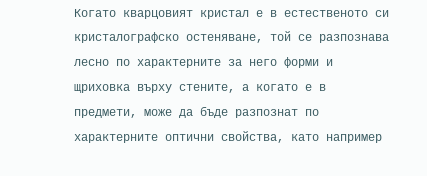Когато кварцовият кристал е в естественото си кристалографско остеняване, той се разпознава лесно по характерните за него форми и щриховка върху стените, а когато е в предмети, може да бъде разпознат по характерните оптични свойства, като например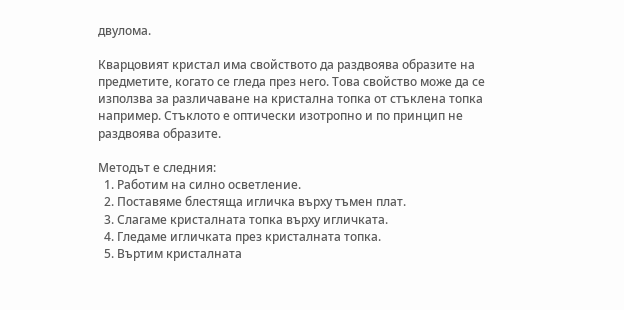двулома.

Кварцовият кристал има свойството да раздвоява образите на предметите, когато се гледа през него. Това свойство може да се използва за различаване на кристална топка от стъклена топка например. Стъклото е оптически изотропно и по принцип не раздвоява образите.

Методът е следния:
  1. Работим на силно осветление.
  2. Поставяме блестяща игличка върху тъмен плат.
  3. Слагаме кристалната топка върху игличката.
  4. Гледаме игличката през кристалната топка.
  5. Въртим кристалната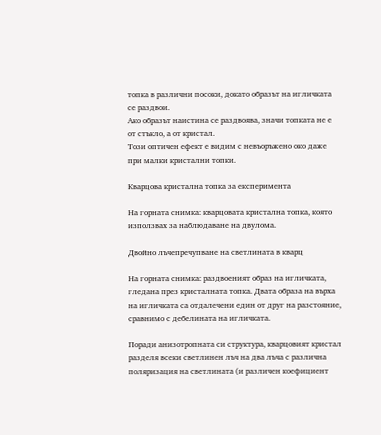топка в различни посоки, докато образът на игличката се раздвои.
Ако образът наистина се раздвоява, значи топката не е от стъкло, а от кристал.
Този оптичен ефект е видим с невъоръжено око даже при малки кристални топки.

Кварцова кристална топка за експеримента

На горната снимка: кварцовата кристална топка, която използвах за наблюдаване на двулома.

Двойно лъчепречупване на светлината в кварц

На горната снимка: раздвоеният образ на игличката, гледана през кристалната топка. Двата образа на върха на игличката са отдалечени един от друг на разстояние, сравнимо с дебелината на игличката.

Поради анизотропната си структура, кварцовият кристал разделя всеки светлинен лъч на два лъча с различна поляризация на светлината (и различен коефициент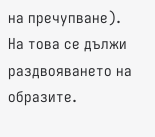на пречупване). На това се дължи раздвояването на образите.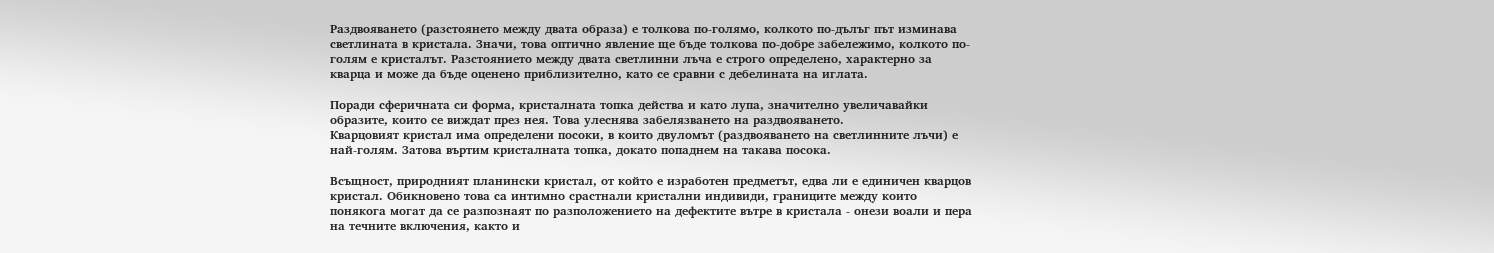Раздвояването (разстоянето между двата образа) е толкова по-голямо, колкото по-дълъг път изминава светлината в кристала. Значи, това оптично явление ще бъде толкова по-добре забележимо, колкото по-голям е кристалът. Разстоянието между двата светлинни лъча е строго определено, характерно за кварца и може да бъде оценено приблизително, като се сравни с дебелината на иглата.

Поради сферичната си форма, кристалната топка действа и като лупа, значително увеличавайки образите, които се виждат през нея. Това улеснява забелязването на раздвояването.
Кварцовият кристал има определени посоки, в които двуломът (раздвояването на светлинните лъчи) е най-голям. Затова въртим кристалната топка, докато попаднем на такава посока.

Всъщност, природният планински кристал, от който е изработен предметът, едва ли е единичен кварцов кристал. Обикновено това са интимно срастнали кристални индивиди, границите между които понякога могат да се разпознаят по разположението на дефектите вътре в кристала - онези воали и пера на течните включения, както и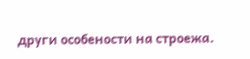други особености на строежа.